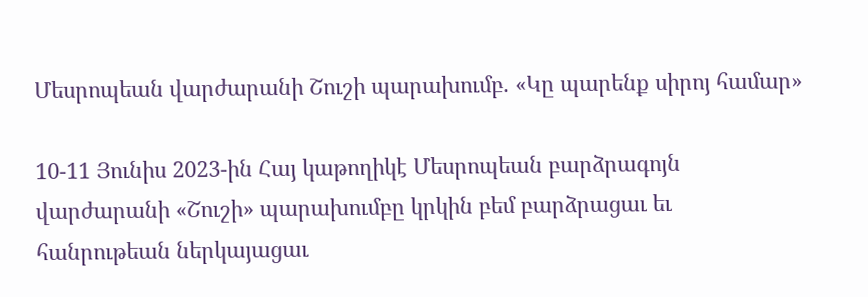Մեսրոպեան վարժարանի Շուշի պարախումբ. «Կը պարենք սիրոյ համար»

10-11 Յունիս 2023-ին Հայ կաթողիկէ Մեսրոպեան բարձրագոյն վարժարանի «Շուշի» պարախումբը կրկին բեմ բարձրացաւ եւ հանրութեան ներկայացաւ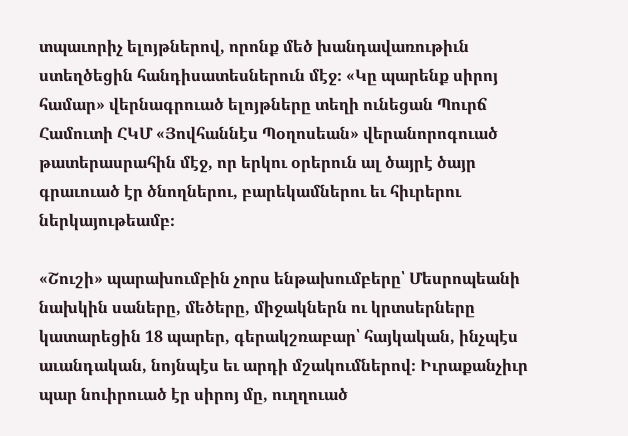տպաւորիչ ելոյթներով, որոնք մեծ խանդավառութիւն ստեղծեցին հանդիսատեսներուն մէջ։ «Կը պարենք սիրոյ համար» վերնագրուած ելոյթները տեղի ունեցան Պուրճ Համուտի ՀԿՄ «Յովհաննէս Պօղոսեան» վերանորոգուած թատերասրահին մէջ, որ երկու օրերուն ալ ծայրէ ծայր գրաւուած էր ծնողներու, բարեկամներու եւ հիւրերու ներկայութեամբ։

«Շուշի» պարախումբին չորս ենթախումբերը՝ Մեսրոպեանի նախկին սաները, մեծերը, միջակներն ու կրտսերները կատարեցին 18 պարեր, գերակշռաբար՝ հայկական, ինչպէս աւանդական, նոյնպէս եւ արդի մշակումներով։ Իւրաքանչիւր պար նուիրուած էր սիրոյ մը, ուղղուած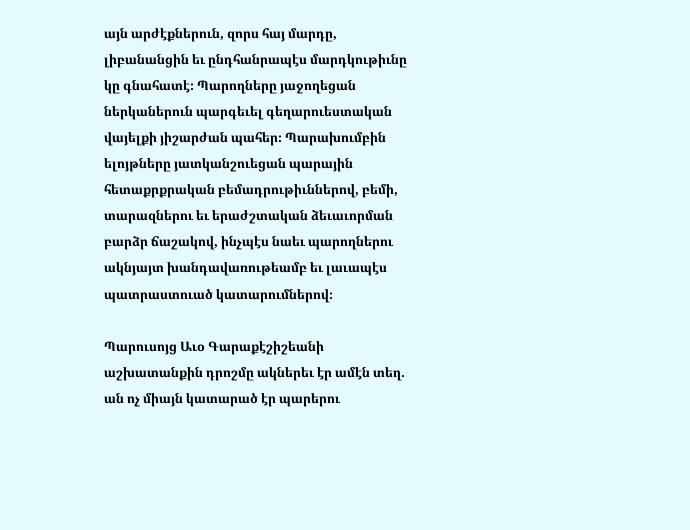այն արժէքներուն, զորս հայ մարդը, լիբանանցին եւ ընդհանրապէս մարդկութիւնը կը գնահատէ։ Պարողները յաջողեցան ներկաներուն պարգեւել գեղարուեստական վայելքի յիշարժան պահեր։ Պարախումբին ելոյթները յատկանշուեցան պարային հետաքրքրական բեմադրութիւններով, բեմի, տարազներու եւ երաժշտական ձեւաւորման բարձր ճաշակով, ինչպէս նաեւ պարողներու ակնյայտ խանդավառութեամբ եւ լաւապէս պատրաստուած կատարումներով։

Պարուսոյց Աւօ Գարաքէշիշեանի աշխատանքին դրոշմը ակներեւ էր ամէն տեղ. ան ոչ միայն կատարած էր պարերու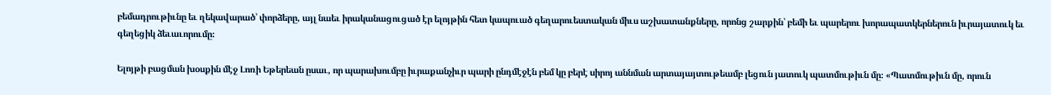բեմադրութիւնը եւ ղեկավարած՝ փորձերը, այլ նաեւ իրականացուցած էր ելոյթին հետ կապուած գեղարուեստական միւս աշխատանքները, որոնց շարքին՝ բեմի եւ պարերու խորապատկերներուն իւրայատուկ եւ գեղեցիկ ձեւաւորումը։

Ելոյթի բացման խօսքին մէջ Լոռի Եթերեան ըսաւ, որ պարախումբը իւրաքանչիւր պարի ընդմէջէն բեմ կը բերէ սիրոյ աննման արտայայտութեամբ լեցուն յատուկ պատմութիւն մը։ «Պատմութիւն մը, որուն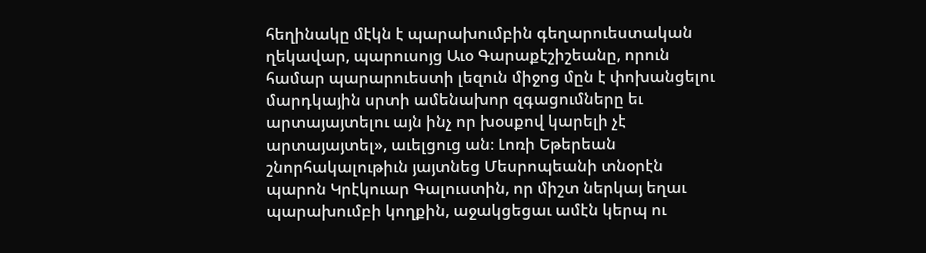հեղինակը մէկն է պարախումբին գեղարուեստական ղեկավար, պարուսոյց Աւօ Գարաքէշիշեանը, որուն համար պարարուեստի լեզուն միջոց մըն է փոխանցելու մարդկային սրտի ամենախոր զգացումները եւ արտայայտելու այն ինչ որ խօսքով կարելի չէ արտայայտել», աւելցուց ան։ Լոռի Եթերեան շնորհակալութիւն յայտնեց Մեսրոպեանի տնօրէն պարոն Կրէկուար Գալուստին, որ միշտ ներկայ եղաւ պարախումբի կողքին, աջակցեցաւ ամէն կերպ ու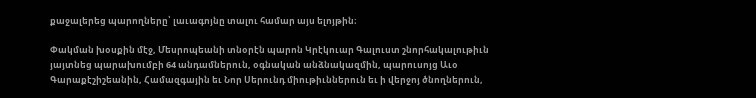քաջալերեց պարողները՝ լաւագոյնը տալու համար այս ելոյթին։

Փակման խօսքին մէջ, Մեսրոպեանի տնօրէն պարոն Կրէկուար Գալուստ շնորհակալութիւն յայտնեց պարախումբի 64 անդամներուն, օգնական անձնակազմին, պարուսոյց Աւօ Գարաքէշիշեանին, Համազգային եւ Նոր Սերունդ միութիւններուն եւ ի վերջոյ ծնողներուն,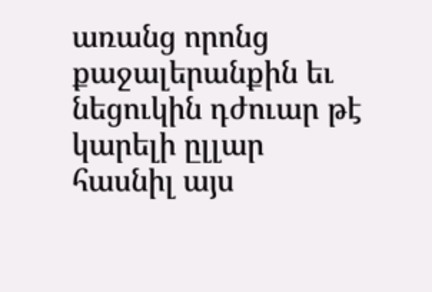առանց որոնց քաջալերանքին եւ նեցուկին դժուար թէ կարելի ըլլար հասնիլ այս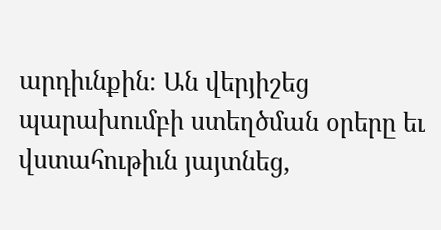արդիւնքին։ Ան վերյիշեց պարախումբի ստեղծման օրերը եւ վստահութիւն յայտնեց,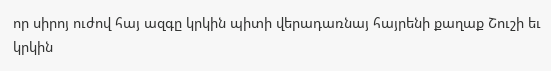որ սիրոյ ուժով հայ ազգը կրկին պիտի վերադառնայ հայրենի քաղաք Շուշի եւ կրկին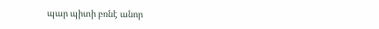պար պիտի բռնէ անոր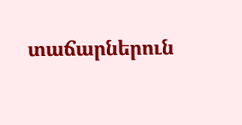տաճարներուն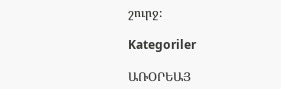շուրջ։

Kategoriler

ԱՌՕՐԵԱՅ